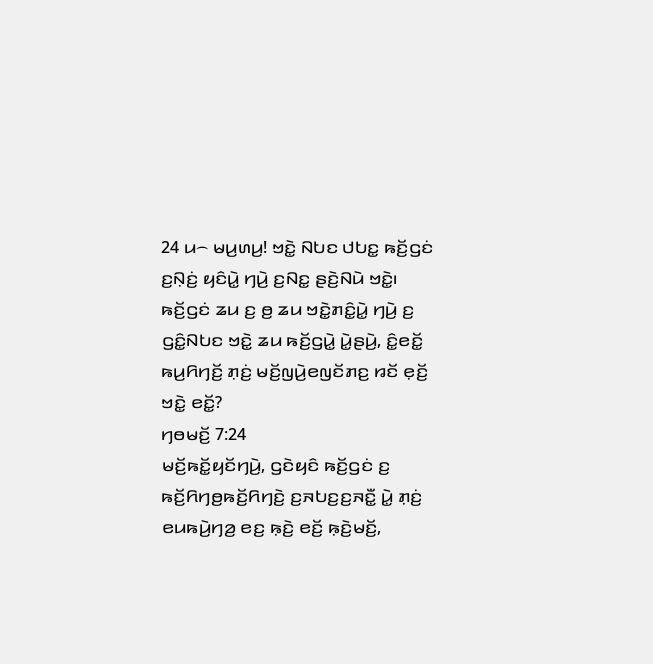24 ꤣ꤮ ꤗꤣ꤬ꤛꤣ꤬! ꤠꤢꤧ꤭ ꤡꤝꤢ ꤓꤝꤢ꤭ ꤒꤢꤩ꤬ꤞꤢꤦ ꤢ꤬ꤡ꤫ꤢꤦ꤬ ꤟꤢꤨꤣꤧ꤭ ꤚꤣꤧ꤬ ꤢ꤬ꤡꤢ꤭ ꤔꤢꤧ꤬ꤡꤣꤧ ꤠꤢꤧ꤭꤯ ꤒꤢꤩ꤬ꤞꤢꤦ ꤘꤣ ꤢ꤬ ꤥ꤬ ꤘꤣ ꤠꤢꤧ꤭ꤊꤢꤨ꤭ꤣꤧ꤭ ꤚꤣꤧ꤬ ꤢ꤬ ꤞꤢꤨ꤭ꤡꤝꤢ ꤠꤢꤧ꤭ ꤘꤣ ꤒꤢꤩ꤬ꤞꤣꤧ꤭ ꤣꤧ꤭ꤔꤣꤧ꤬, ꤢꤨ꤭ꤕꤢꤩ꤭ ꤒꤣ꤬ꤖꤚꤢꤩ꤬ ꤊ꤫ꤢꤦ꤬ ꤗꤢꤩ꤬ꤜꤣꤧ꤬ꤕꤜꤢꤩꤊꤢ꤬ ꤙꤢꤩ ꤕ꤫ꤢꤩ꤬ ꤠꤢꤧ꤭ ꤕꤢꤩ꤭?
ꤚꤥꤗꤢꤩ꤬ 7:24
ꤗꤢꤩ꤬ꤒꤢꤩ꤭ꤟꤢꤩꤚꤣꤧ꤬, ꤞꤢꤧꤟꤢꤨ ꤒꤢꤩ꤬ꤞꤢꤦ ꤢ꤬ ꤒꤢꤩ꤬ꤖꤚꤥ꤬ꤒꤢꤩ꤬ꤖꤚꤢꤧ꤬ ꤢ꤬ꤏꤝꤢ꤬ꤢ꤬ꤏꤢꤪ꤭ ꤣꤧ꤭ ꤊ꤫ꤢꤦ꤬ ꤕꤣꤒꤣꤧ꤬ꤚꤤ꤬ ꤕꤢ꤬ ꤒ꤫ꤢꤧ꤬ ꤕꤢꤩ꤬ ꤒ꤫ꤢꤧ꤬ꤗꤢꤩ꤬,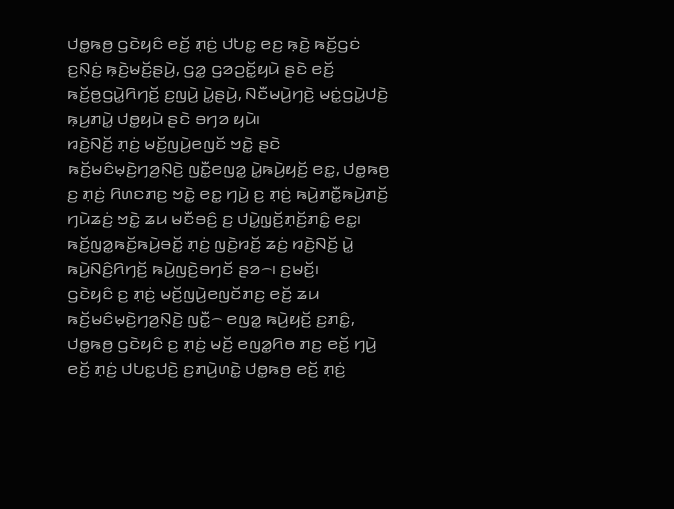ꤓꤥ꤭ꤒꤥ꤬ ꤞꤢꤧꤟꤢꤨ ꤕꤢꤩ꤬ ꤊ꤫ꤢꤦ꤬ ꤓꤝꤢ꤭ ꤕꤢ꤬ ꤒ꤫ꤢꤧ꤬ ꤒꤢꤩ꤬ꤞꤢꤦ ꤢ꤬ꤡ꤫ꤢꤦ꤬ ꤒ꤫ꤢꤧ꤬ꤗꤢꤩ꤬ꤔꤣꤧ꤬, ꤞꤤ꤭ ꤞꤤꤑꤢꤩ꤭ꤟꤣꤧ ꤔꤢꤧ ꤕꤢꤩ꤬ ꤒꤢꤩ꤬ꤥ꤬ꤞꤣꤧ꤭ꤖꤚꤢꤩ꤬ ꤢ꤬ꤜꤣꤧ꤬ ꤣꤧ꤭ꤔꤣꤧ꤬, ꤡꤢꤪꤗꤣꤧ꤬ꤚꤢꤧ꤬ ꤗꤢꤦ꤭ꤞꤣꤧ꤭ꤓꤢꤧ꤬ ꤒ꤫ꤣ꤬ꤊꤣꤧ꤭ ꤓꤥ꤭ꤟꤣꤧ ꤔꤢꤧ ꤋꤚꤤ ꤟꤣꤧ꤯
ꤙꤢꤧ꤬ꤡꤢꤩ꤬ ꤊ꤫ꤢꤦ꤬ ꤗꤢꤩ꤬ꤜꤣꤧ꤬ꤕꤜꤢꤩ ꤠꤢꤧ꤭ ꤔꤢꤧ ꤒꤢꤩ꤬ꤗꤢꤨꤗ꤫ꤢꤧ꤬ꤚꤤ꤬ꤡ꤫ꤢꤧ꤬ ꤜꤢꤪ꤭ꤕꤜꤤ꤭ ꤣꤧ꤭ꤒꤣꤧ꤬ꤟꤢꤩ꤬ ꤕꤢ꤭, ꤓꤥ꤭ꤒꤥ꤬ ꤢ꤬ ꤊ꤫ꤢꤦ꤬ ꤖꤛꤢꤊꤢ꤬ ꤠꤢꤧ꤭ ꤕꤢ꤭ ꤚꤣꤧ꤬ ꤢ꤬ ꤊ꤫ꤢꤦ꤬ ꤒꤣꤧ꤬ꤊꤢꤪ꤭ꤒꤣꤧ꤬ꤊꤢꤩ꤬ ꤚꤣꤧꤘꤢꤦ꤬ ꤠꤢꤧ꤭ ꤘꤣ ꤗꤢꤪꤋꤢꤨ꤬ ꤢ꤬ ꤓꤣꤧ꤭ꤜ꤫ꤢꤩ꤬ꤊ꤫ꤢꤩ꤬ꤊꤢꤨ꤭ ꤕꤢ꤭꤯ ꤒꤢꤩ꤬ꤜꤤ꤭ꤒꤢꤩ꤬ꤒꤣꤧ꤬ꤋꤢꤩ꤭ ꤊ꤫ꤢꤦ꤬ ꤜꤢꤧ꤬ꤙꤢꤩ꤬ ꤘꤢꤦ꤬ ꤙꤢꤧ꤬ꤡꤢꤩ꤬ ꤣꤧ꤭ ꤒꤣꤧ꤬ꤡꤢꤨ꤬ꤖꤚꤢꤩ꤬ ꤒꤣꤧ꤬ꤜꤢꤧ꤬ꤋꤚꤢꤩ ꤔꤤ꤮꤯ ꤢ꤬ꤗꤢꤩ꤬꤯
ꤞꤢꤧꤟꤢꤨ ꤢ꤬ ꤊ꤫ꤢꤦ꤬ ꤗꤢꤩ꤬ꤜꤣꤧ꤬ꤕꤜꤢꤩꤊꤢ꤬ ꤕꤢꤩ꤬ ꤘꤣ ꤒꤢꤩ꤬ꤗꤢꤨꤗ꤫ꤢꤧ꤬ꤚꤤ꤬ꤡ꤫ꤢꤧ꤬ ꤜꤢꤪ꤭꤮ ꤕꤜꤤ꤭ ꤒꤣꤧ꤬ꤟꤢꤩ꤬ ꤢ꤬ꤊꤢꤨ꤭, ꤓꤥ꤭ꤒꤥ꤬ ꤞꤢꤧꤟꤢꤨ ꤢ꤬ ꤊ꤫ꤢꤦ꤬ ꤗꤢꤩ꤬ ꤕꤜꤤ꤭ꤖꤥ ꤊꤢ꤬ ꤕꤢꤩ꤬ ꤚꤣꤧ꤬ ꤕꤢꤩ꤬ ꤊ꤫ꤢꤦ꤬ ꤓꤝꤢ꤭ꤓꤢꤧ꤬ ꤢ꤬ꤊꤣꤧ꤬ꤛꤢꤧ꤭ ꤓꤥ꤭ꤒꤥ꤬ ꤕꤢꤩ꤬ ꤊ꤫ꤢꤦ꤬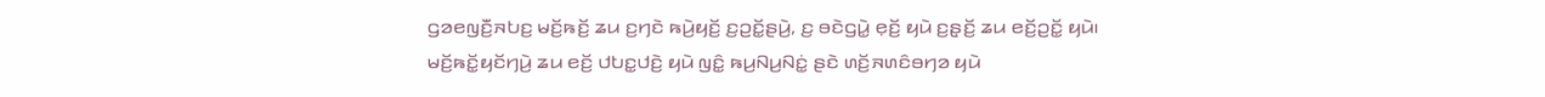ꤞꤤꤕꤜꤢꤪ꤬ꤏꤝꤢ꤬ ꤗꤢꤩ꤬ꤒꤢꤩ꤬ ꤘꤣ ꤢ꤬ꤚꤢꤧ ꤒꤣꤧ꤬ꤟꤢꤩ꤬ ꤢ꤬ꤑꤢꤩ꤭ꤔꤣꤧ꤬, ꤢ꤬ ꤋꤢꤧꤞꤣꤧ꤭ ꤕ꤫ꤢꤩ꤬ ꤟꤣꤧ ꤢ꤬ꤔ꤫ꤢꤩ꤬ ꤘꤣ ꤕꤢꤩ꤬ꤑꤢꤩ꤭ ꤟꤣꤧ꤯
ꤗꤢꤩ꤬ꤒꤢꤩ꤭ꤟꤢꤩꤚꤣꤧ꤬ ꤘꤣ ꤕꤢꤩ꤬ ꤓꤝꤢ꤭ꤓꤢꤧ꤬ ꤟꤣꤧ ꤜꤢꤨ꤭ ꤒꤣ꤬ꤡꤣ꤬ꤡꤢꤦ꤭ ꤔꤢꤧ ꤛꤢꤩ꤬ꤏꤛꤢꤨꤋꤚꤤ ꤟꤣꤧ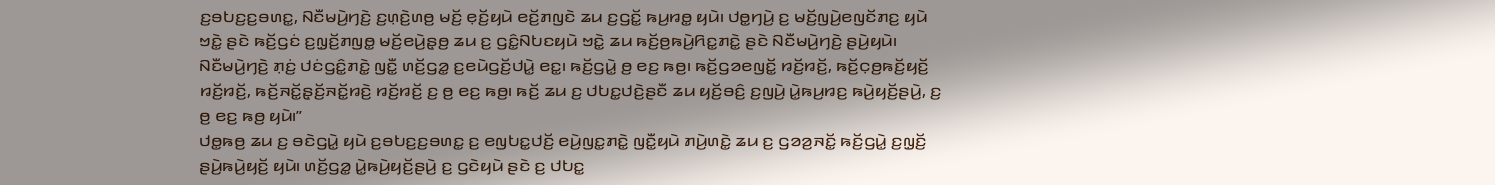ꤢ꤬ꤋꤝꤢ꤬ꤢ꤬ꤋꤛꤢ꤭, ꤡꤢꤪꤗꤣꤧ꤬ꤚꤢꤧ꤬ ꤢ꤬ꤛ꤫ꤢꤧ꤬ꤛꤥ꤬ ꤗꤢꤩ꤬ ꤕ꤫ꤢꤩ꤬ꤟꤣꤧ ꤕꤢꤩ꤬ꤊꤜꤢꤧ ꤘꤣ ꤢ꤬ꤞꤢꤩ꤭ ꤒꤣ꤬ꤙꤥ꤭ ꤟꤣꤧ꤯ ꤓꤥ꤭ꤚꤣꤧ꤬ ꤢ꤬ ꤗꤢꤩ꤬ꤜꤣꤧ꤬ꤕꤜꤢꤩꤊꤢ꤬ ꤟꤣꤧ ꤠꤢꤧ꤭ ꤔꤢꤧ ꤒꤢꤩ꤬ꤞꤢꤦ ꤢ꤬ꤜ꤫ꤢꤩ꤬ꤊꤜꤥ꤭ ꤗꤢꤩ꤬ꤕꤣꤧ꤬ꤔ꤫ꤥ꤬ ꤘꤣ ꤢ꤬ ꤞꤢꤨ꤭ꤡꤝꤢꤟꤣꤧ ꤠꤢꤧ꤭ ꤘꤣ ꤒꤢꤩ꤬ꤥ꤬ꤒꤣꤧ꤬ꤖꤢ꤭ꤊꤢꤧ꤭ ꤔꤢꤧ ꤡꤢꤪꤗꤣꤧ꤬ꤚꤢꤧ꤬ ꤔꤣꤧ꤬ꤟꤣꤧ꤯
ꤡꤢꤪꤗꤣꤧ꤬ꤚꤢꤧ꤬ ꤊ꤫ꤢꤦ꤬ ꤓꤢꤦꤞꤢꤨ꤭ꤊꤢꤧ꤭ ꤜꤢꤪ꤭ ꤛꤢꤩ꤬ꤞꤤ꤭ ꤢ꤬ꤕꤣꤧꤞꤢꤩ꤬ꤓꤣꤧ꤭ ꤕꤢ꤭꤯ ꤒꤢꤩ꤬ꤞꤣꤧ꤭ ꤥ꤬ ꤕꤢ꤬ ꤒꤥ꤬꤯ ꤒꤢꤩ꤬ꤞꤤꤕꤜꤢꤩ꤭ ꤙꤢꤩ꤬ꤙꤢꤩ꤬, ꤒꤢꤩ꤬ꤍ꤫ꤥ꤬ꤒꤢꤩ꤬ꤟꤢꤩ꤬ ꤙꤢꤩ꤬ꤙꤢꤩ꤬, ꤒꤢꤩ꤬ꤏꤢꤩ꤭ꤔ꤫ꤢꤩ꤬ꤏꤢꤩ꤭ꤙꤢꤧ꤬ ꤙꤢꤩ꤬ꤙꤢꤩ꤬ ꤢ꤬ ꤥ꤬ ꤕꤢ꤬ ꤒꤥ꤬꤯ ꤒꤢꤩ꤬ ꤘꤣ ꤢ꤬ ꤓꤝꤢ꤭ꤓꤢꤧ꤬ꤔꤢꤪ ꤘꤣ ꤟꤢꤩ꤬ꤋꤢꤨ꤬ ꤢ꤬ꤜꤣꤧ꤬ ꤣꤧ꤭ꤒꤣ꤬ꤙꤢ꤬ ꤒꤣꤧ꤬ꤟꤢꤩ꤬ꤔꤣꤧ꤬, ꤢ꤬ ꤥ꤬ ꤕꤢ꤬ ꤒꤥ꤬ ꤟꤣꤧ꤯”
ꤓꤥ꤭ꤒꤥ꤬ ꤘꤣ ꤢ꤬ ꤋꤢꤧꤞꤣꤧ꤭ ꤟꤣꤧ ꤢ꤬ꤋꤝꤢ꤬ꤢ꤬ꤋꤛꤢ꤭ ꤢ꤬ ꤕꤜꤝꤢ꤭ꤓꤢꤩ꤬ ꤕꤣꤧ꤬ꤜꤢ꤭ꤊꤢꤧ꤭ ꤜꤢꤪ꤭ꤟꤣꤧ ꤊꤣꤧ꤬ꤛꤢꤧ꤭ ꤘꤣ ꤢ꤬ ꤞꤤꤤ꤬ꤏꤢꤩ꤭ ꤒꤢꤩ꤬ꤞꤣꤧ꤭ ꤢ꤬ꤜ꤫ꤢꤩ꤬ ꤔꤣꤧ꤬ꤒꤣꤧ꤬ꤟꤢꤩ꤬ ꤟꤣꤧ꤯ ꤛꤢꤩ꤬ꤞꤤ꤭ ꤣꤧ꤭ꤒꤣꤧ꤬ꤟꤢꤩ꤬ꤔꤣꤧ꤬ ꤢ꤬ ꤞꤢꤧꤟꤣꤧ ꤔꤢꤧ ꤢ꤬ ꤓꤝꤢ꤭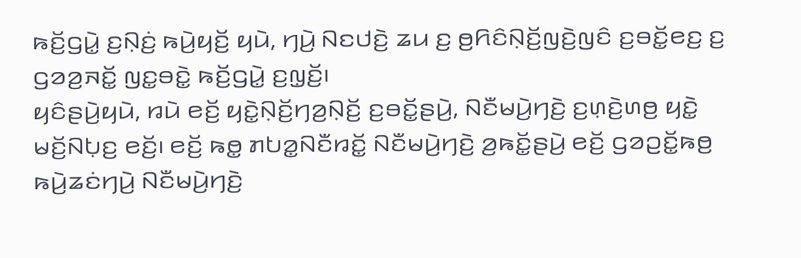ꤒꤢꤩ꤬ꤞꤣꤧ꤭ ꤢ꤬ꤡ꤫ꤢꤦ꤬ ꤒꤣꤧ꤬ꤟꤢꤩ꤬ ꤟꤣꤧ, ꤚꤣꤧ꤬ ꤡꤢꤓꤢꤧ꤬ ꤘꤣ ꤢ꤬ ꤥ꤬ꤖꤢꤨꤡ꤫ꤢꤩ꤬ꤜꤢꤧ꤬ꤜꤢꤨ ꤢ꤬ꤋꤢꤩ꤭ꤕꤢ꤬ ꤢ꤬ ꤞꤤꤤ꤬ꤏꤢꤩ꤭ ꤜꤢ꤭ꤋꤢꤧ꤭ ꤒꤢꤩ꤬ꤞꤣꤧ꤭ ꤢ꤬ꤜ꤫ꤢꤩ꤬꤯
ꤟꤢꤨꤔꤣꤧ꤬ꤟꤣꤧ, ꤙꤣꤧ ꤕꤢꤩ꤬ ꤟꤢꤧ꤭ꤡ꤫ꤢꤩ꤬ꤚꤤ꤬ꤡ꤫ꤢꤩ꤬ ꤢ꤬ꤋꤢꤩ꤭ꤔꤣꤧ꤬, ꤡꤢꤪꤗꤣꤧ꤬ꤚꤢꤧ꤬ ꤢ꤬ꤛ꤫ꤢꤧ꤬ꤛꤥ꤬ ꤟꤢꤧ꤭ ꤗꤢꤩ꤬ꤡꤝ꤫ꤢ꤬ ꤕꤢꤩ꤬꤯ ꤕꤢꤩ꤬ ꤒꤥ꤭ ꤊꤝꤤ꤭ꤡꤢꤪꤙꤢꤩ꤭ ꤡꤢꤪꤗꤣꤧ꤬ꤚꤢꤧ꤬ ꤤ꤬ꤒꤢꤩ꤭ꤔꤣꤧ꤬ ꤕꤢꤩ꤬ ꤞꤤꤑꤢꤩ꤭ꤒꤥ꤬ ꤒꤣꤧ꤬ꤘꤢꤦꤚꤣꤧ꤬ ꤡꤢꤪꤗꤣꤧ꤬ꤚꤢꤧ꤬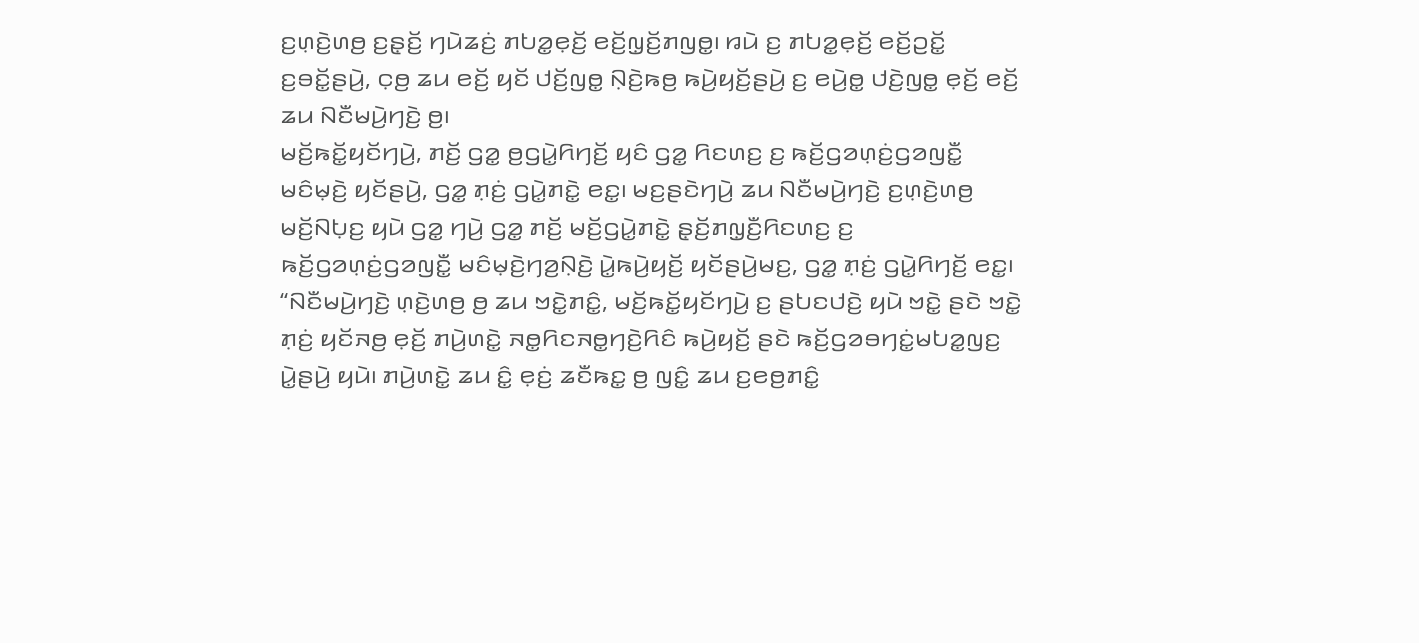ꤢ꤬ꤛ꤫ꤢꤧ꤬ꤛꤥ꤬ ꤢ꤬ꤔ꤫ꤢꤩ꤬ ꤚꤣꤧꤘꤢꤦ꤬ ꤊꤝꤤ꤭ꤕ꤫ꤢꤩ꤬ ꤕꤢꤩ꤬ꤜ꤫ꤢꤩ꤬ꤊꤜꤥ꤭꤯ ꤙꤣꤧ ꤢ꤬ ꤊꤝꤤ꤭ꤕ꤫ꤢꤩ꤬ ꤕꤢꤩ꤬ꤑꤢꤩ꤭ ꤢ꤬ꤋꤢꤩ꤭ꤔꤣꤧ꤬, ꤍ꤫ꤥ꤬ ꤘꤣ ꤕꤢꤩ꤬ ꤟꤢꤩ ꤓꤢꤩ꤬ꤜꤥ꤭ ꤡ꤫ꤢꤧ꤬ꤒꤥ꤬ ꤒꤣꤧ꤬ꤟꤢꤩ꤬ꤔꤣꤧ꤬ ꤢ꤬ ꤕꤣꤧ꤬ꤥ꤭ ꤓꤢꤧ꤬ꤜꤥ꤭ ꤕ꤫ꤢꤩ꤬ ꤕꤢꤩ꤬ ꤘꤣ ꤡꤢꤪꤗꤣꤧ꤬ꤚꤢꤧ꤬ ꤥ꤬꤯
ꤗꤢꤩ꤬ꤒꤢꤩ꤭ꤟꤢꤩꤚꤣꤧ꤬, ꤊꤢꤩ꤬ ꤞꤤ꤭ ꤥ꤬ꤞꤣꤧ꤭ꤖꤚꤢꤩ꤬ ꤟꤢꤨ ꤞꤤ꤭ ꤖꤢꤛꤢ꤬ ꤢ꤬ ꤒꤢꤩ꤬ꤞꤤꤛ꤫ꤢꤦ꤬ꤞꤤꤜꤢꤪ꤭ ꤗꤢꤨꤗ꤫ꤢꤧ꤬ ꤟꤢꤩꤔꤣꤧ꤬, ꤞꤤ꤭ ꤊ꤫ꤢꤦ꤬ ꤞꤣꤧ꤭ꤊꤢꤧ꤭ ꤕꤢ꤭꤯ ꤗꤢ꤬ꤔꤢꤧꤚꤣꤧ꤬ ꤘꤣ ꤡꤢꤪꤗꤣꤧ꤬ꤚꤢꤧ꤬ ꤢ꤬ꤛ꤫ꤢꤧ꤬ꤛꤥ꤬ ꤗꤢꤩ꤬ꤡꤝ꤫ꤢ꤬ ꤟꤣꤧ ꤞꤤ꤭ ꤚꤣꤧ꤬ ꤞꤤ꤭ ꤊꤢꤩ꤬ ꤗꤢꤩ꤬ꤞꤣꤧ꤭ꤊꤢꤧ꤭ ꤔ꤫ꤢꤩ꤬ꤊꤜ꤫ꤢꤪ꤬ꤖꤢꤛꤢ꤬ ꤢ꤬ ꤒꤢꤩ꤬ꤞꤤꤛ꤫ꤢꤦ꤬ꤞꤤꤜꤢꤪ꤭ ꤗꤢꤨꤗ꤫ꤢꤧ꤬ꤚꤤ꤬ꤡ꤫ꤢꤧ꤬ ꤣꤧ꤭ꤒꤣꤧ꤬ꤟꤢꤩ꤬ ꤟꤢꤩꤔꤣꤧ꤬ꤗꤢ꤬, ꤞꤤ꤭ ꤊ꤫ꤢꤦ꤬ ꤞꤣꤧ꤭ꤖꤚꤢꤩ꤬ ꤕꤢ꤭꤯
“ꤡꤢꤪꤗꤣꤧ꤬ꤚꤢꤧ꤬ ꤛ꤫ꤢꤧ꤬ꤛꤥ꤬ ꤥ꤬ ꤘꤣ ꤠꤢꤧ꤭ꤊꤢꤨ꤭, ꤗꤢꤩ꤬ꤒꤢꤩ꤭ꤟꤢꤩꤚꤣꤧ꤬ ꤢ꤬ ꤔꤝꤢꤓꤢꤧ꤬ ꤟꤣꤧ ꤠꤢꤧ꤭ ꤔꤢꤧ ꤠꤢꤧ꤭ ꤊ꤫ꤢꤦ꤬ ꤟꤢꤩꤏꤥ꤬ ꤕ꤫ꤢꤩ꤬ ꤊꤣꤧ꤬ꤛꤢꤧ꤭ ꤏꤥ꤭ꤖꤢꤏꤥ꤭ꤚꤢꤧ꤬ꤖꤢꤨ ꤒꤣꤧ꤬ꤟꤢꤩ꤬ ꤔꤢꤧ ꤒꤢꤩ꤬ꤞꤤꤋꤚꤢꤦ꤭ꤗꤝꤤ꤭ꤜꤢ꤬ ꤣꤧ꤭ꤔꤣꤧ꤬ ꤟꤣꤧ꤯ ꤊꤣꤧ꤬ꤛꤢꤧ꤭ ꤘꤣ ꤢꤨ꤭ ꤕ꤫ꤢꤦ꤬ ꤘꤢꤪꤒꤢ꤭ ꤥ꤬ ꤜꤢꤨ꤭ ꤘꤣ ꤢ꤬ꤕꤥ꤬ꤊꤢꤨ꤭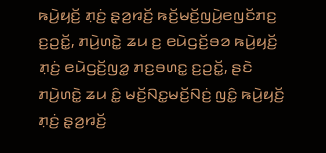ꤒꤣꤧ꤬ꤟꤢꤩ꤬ ꤊ꤫ꤢꤦ꤬ ꤔ꤫ꤤ꤬ꤙꤢꤩ꤬ ꤒꤢꤩ꤬ꤗꤢꤩ꤬ꤜꤣꤧ꤬ꤕꤜꤢꤩꤊꤢ꤬ ꤢ꤬ꤑꤢꤩ꤭, ꤊꤣꤧ꤬ꤛꤢꤧ꤭ ꤘꤣ ꤢ꤬ ꤕꤣꤧꤞꤢꤩ꤬ꤋꤤ ꤒꤣꤧ꤬ꤟꤢꤩ꤬ ꤊ꤫ꤢꤦ꤬ ꤕꤣꤧꤞꤢꤩ꤬ꤜꤤ꤭ ꤊꤢ꤬ꤋꤛꤢ꤭ ꤢ꤬ꤑꤢꤩ꤭, ꤔꤢꤧ ꤊꤣꤧ꤬ꤛꤢꤧ꤭ ꤘꤣ ꤢꤨ꤭ ꤗꤢꤩ꤬ꤡꤢ꤭ꤗꤢꤩ꤬ꤡꤢꤦ꤬ ꤜꤢꤨ꤭ ꤒꤣꤧ꤬ꤟꤢꤩ꤬ ꤊ꤫ꤢꤦ꤬ ꤔ꤫ꤤ꤬ꤙꤢꤩ꤬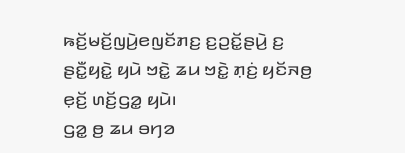ꤒꤢꤩ꤬ꤗꤢꤩ꤬ꤜꤣꤧ꤬ꤕꤜꤢꤩꤊꤢ꤬ ꤢ꤬ꤑꤢꤩ꤭ꤔꤣꤧ꤬ ꤢ꤬ ꤔꤢꤪ꤭ꤟꤢꤧ꤭ ꤟꤣꤧ ꤠꤢꤧ꤭ ꤘꤣ ꤠꤢꤧ꤭ ꤊ꤫ꤢꤦ꤬ ꤟꤢꤩꤏꤥ꤬ ꤕ꤫ꤢꤩ꤬ ꤛꤢꤩ꤬ꤞꤤ꤭ ꤟꤣꤧ꤯
ꤞꤤ꤭ ꤥ꤬ ꤘꤣ ꤋꤚꤤ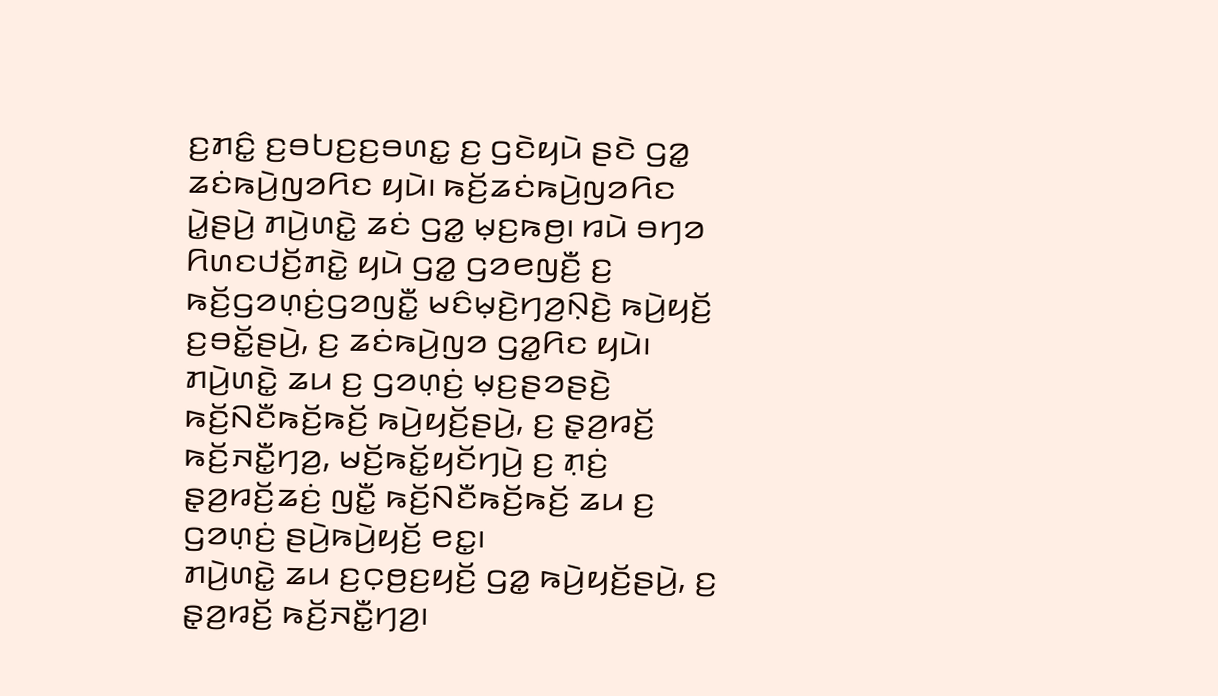ꤢ꤬ꤊꤢꤨ꤭ ꤢ꤬ꤋꤝꤢ꤬ꤢ꤬ꤋꤛꤢ꤭ ꤢ꤬ ꤞꤢꤧꤟꤣꤧ ꤔꤢꤧ ꤞꤤ꤭ ꤘꤢꤦꤒꤣꤧ꤬ꤜꤤꤖꤢ ꤟꤣꤧ꤯ ꤒꤢꤩ꤬ꤘꤢꤦꤒꤣꤧ꤬ꤜꤤꤖꤢ ꤣꤧ꤭ꤔꤣꤧ꤬ ꤊꤣꤧ꤬ꤛꤢꤧ꤭ ꤘꤢꤦ ꤞꤤ꤭ ꤗ꤫ꤢ꤬ꤒꤥ꤬꤯ ꤙꤣꤧ ꤋꤚꤤ ꤖꤛꤢꤓꤢꤩ꤬ꤊꤢꤧ꤭ ꤟꤣꤧ ꤞꤤ꤭ ꤞꤤꤕꤜꤢꤪ꤬ ꤢ꤬ ꤒꤢꤩ꤬ꤞꤤꤛ꤫ꤢꤦ꤬ꤞꤤꤜꤢꤪ꤭ ꤗꤢꤨꤗ꤫ꤢꤧ꤬ꤚꤤ꤬ꤡ꤫ꤢꤧ꤬ ꤒꤣꤧ꤬ꤟꤢꤩ꤬ ꤢ꤬ꤋꤢꤩ꤭ꤔꤣꤧ꤬, ꤢ꤬ ꤘꤢꤦꤒꤣꤧ꤬ꤜꤤ ꤞꤤ꤭ꤖꤢ ꤟꤣꤧ꤯
ꤊꤣꤧ꤬ꤛꤢꤧ꤭ ꤘꤣ ꤢ꤬ ꤞꤤꤛ꤫ꤢꤦ꤬ ꤗ꤫ꤢ꤬ꤔꤤꤔꤢꤧ꤬ ꤒꤢꤩ꤬ꤡꤢꤪꤒꤢꤩ꤬ꤒꤢꤩ꤬ ꤒꤣꤧ꤬ꤟꤢꤩ꤬ꤔꤣꤧ꤬, ꤢ꤬ ꤔ꤫ꤤ꤬ꤙꤢꤩ꤬ ꤒꤢꤩ꤬ꤏꤢꤪ꤭ꤚꤤ꤬, ꤗꤢꤩ꤬ꤒꤢꤩ꤭ꤟꤢꤩꤚꤣꤧ꤬ ꤢ꤬ ꤊ꤫ꤢꤦ꤬ ꤔ꤫ꤤ꤬ꤙꤢꤩ꤬ꤘꤢꤦ꤬ ꤜꤢꤪ꤭ ꤒꤢꤩ꤬ꤡꤢꤪꤒꤢꤩ꤬ꤒꤢꤩ꤬ ꤘꤣ ꤢ꤬ ꤞꤤꤛ꤫ꤢꤦ꤬ ꤔꤣꤧ꤬ꤒꤣꤧ꤬ꤟꤢꤩ꤬ ꤕꤢ꤭꤯
ꤊꤣꤧ꤬ꤛꤢꤧ꤭ ꤘꤣ ꤢ꤬ꤍ꤫ꤥ꤬ꤢ꤬ꤟꤢꤩ꤬ ꤞꤤ꤭ ꤒꤣꤧ꤬ꤟꤢꤩ꤬ꤔꤣꤧ꤬, ꤢ꤬ ꤔ꤫ꤤ꤬ꤙꤢꤩ꤬ ꤒꤢꤩ꤬ꤏꤢꤪ꤭ꤚꤤ꤬꤯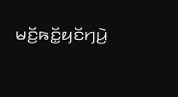ꤗꤢꤩ꤬ꤒꤢꤩ꤭ꤟꤢꤩꤚꤣꤧ꤬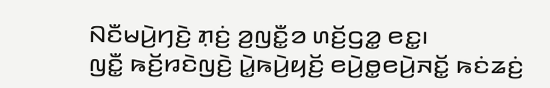ꤡꤢꤪꤗꤣꤧ꤬ꤚꤢꤧ꤬ ꤊ꤫ꤢꤦ꤬ ꤤ꤬ꤜꤢꤪ꤭ꤤ ꤛꤢꤩ꤬ꤞꤤ꤭ ꤕꤢ꤭꤯
ꤜꤢꤪ꤭ ꤒꤢꤩ꤬ꤙꤢꤧꤜꤢꤧ꤬ ꤣꤧ꤭ꤒꤣꤧ꤬ꤟꤢꤩ꤬ ꤕꤣꤧ꤬ꤥ꤭ꤕꤣꤧ꤬ꤏꤢꤩ꤭ ꤒꤢꤦꤘꤢꤦ꤬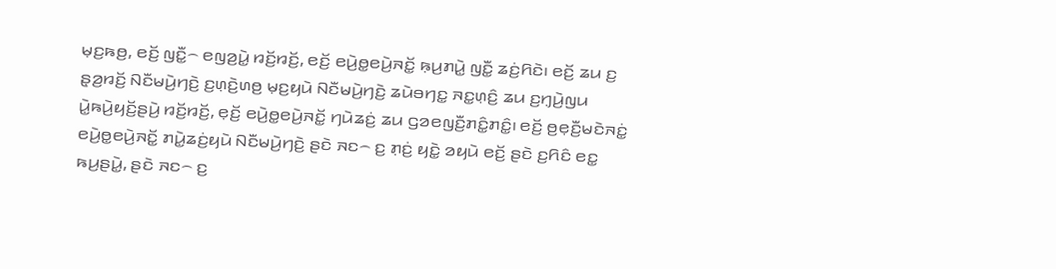ꤗ꤫ꤢ꤬ꤒꤥ꤬, ꤕꤢꤩ꤬ ꤜꤢꤪ꤭꤮ ꤕꤜꤤ꤬ꤣꤧ꤭ ꤙꤢꤩ꤬ꤙꤢꤩ꤬, ꤕꤢꤩ꤬ ꤕꤣꤧ꤬ꤥ꤭ꤕꤣꤧ꤬ꤏꤢꤩ꤭ ꤒ꤫ꤣ꤬ꤊꤣꤧ꤭ ꤜꤢꤪ꤭ ꤘꤢꤦ꤬ꤖꤢꤧ꤯ ꤕꤢꤩ꤬ ꤘꤣ ꤢ꤬ ꤔ꤫ꤤ꤬ꤙꤢꤩ꤬ ꤡꤢꤪꤗꤣꤧ꤬ꤚꤢꤧ꤬ ꤢ꤬ꤛ꤫ꤢꤧ꤬ꤛꤥ꤬ ꤗ꤫ꤢ꤬ꤟꤣꤧ ꤡꤢꤪꤗꤣꤧ꤬ꤚꤢꤧ꤬ ꤘꤣꤧꤋꤚꤢ꤭ ꤏꤢ꤭ꤛ꤫ꤢꤨ꤬ ꤘꤣ ꤢ꤬ꤚ꤫ꤣꤧ꤬ꤜꤣ ꤣꤧ꤭ꤒꤣꤧ꤬ꤟꤢꤩ꤬ꤔꤣꤧ꤬ ꤙꤢꤩ꤬ꤙꤢꤩ꤬, ꤕ꤫ꤢꤩ꤬ ꤕꤣꤧ꤬ꤥ꤭ꤕꤣꤧ꤬ꤏꤢꤩ꤭ ꤚꤣꤧꤘꤢꤦ꤬ ꤘꤣ ꤞꤤꤕꤜꤢꤪ꤬ꤊꤢꤨ꤭ꤊꤢꤨ꤭꤯ ꤕꤢꤩ꤬ ꤥ꤬ꤕ꤫ꤢꤪ꤬ꤗꤢꤧꤏꤢꤦ꤭ ꤕꤣꤧ꤬ꤥ꤭ꤕꤣꤧ꤬ꤏꤢꤩ꤭ ꤊꤣꤧ꤭ꤘꤢꤦ꤬ꤟꤣꤧ ꤡꤢꤪꤗꤣꤧ꤬ꤚꤢꤧ꤬ ꤔꤢꤧ ꤏꤢ꤮ ꤢ꤬ ꤊ꤫ꤢꤦ꤬ ꤟꤢꤧ꤭ ꤤꤟꤣꤧ ꤕꤢꤩ꤬ ꤔꤢꤧ ꤢ꤬ꤖꤢꤨ ꤕꤢ꤭ ꤒꤣ꤬ꤔꤣꤧ꤭, ꤔꤢꤧ ꤏꤢ꤮ ꤢ꤬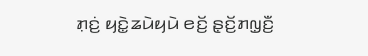ꤊ꤫ꤢꤦ꤬ ꤟꤢꤧ꤭ꤘꤣꤧꤟꤣꤧ ꤕꤢꤩ꤬ ꤔ꤫ꤢꤩ꤬ꤊꤜ꤫ꤢꤪ꤬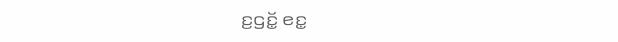ꤢ꤬ꤞꤢꤩ꤭ ꤕꤢ꤭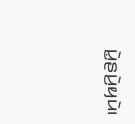ꤣꤧ꤭ꤔꤣꤧ꤬ꤟꤣꤧ꤯